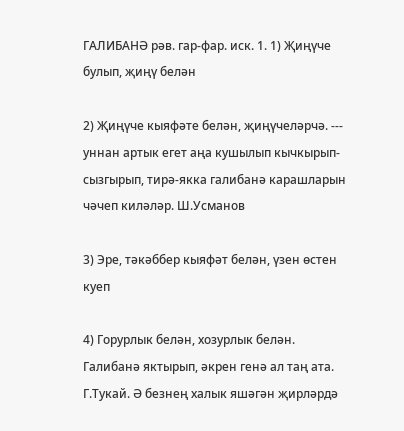ГАЛИБАНӘ рәв. гар-фар. иск. 1. 1) Җиңүче булып, җиңү белән

2) Җиңүче кыяфәте белән, җиңүчеләрчә. --- уннан артык егет аңа кушылып кычкырып-сызгырып, тирә-якка галибанә карашларын чәчеп киләләр. Ш.Усманов

3) Эре, тәкәббер кыяфәт белән, үзен өстен куеп

4) Горурлык белән, хозурлык белән. Галибанә яктырып, әкрен генә ал таң ата. Г.Тукай. Ә безнең халык яшәгән җирләрдә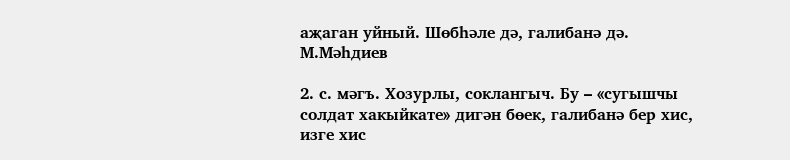аҗаган уйный. Шөбһәле дә, галибанә дә. М.Мәһдиев

2. с. мәгъ. Хозурлы, соклангыч. Бу – «сугышчы солдат хакыйкате» дигән бөек, галибанә бер хис, изге хис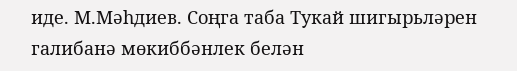иде. М.Мәһдиев. Соңга таба Тукай шигырьләрен галибанә мөкиббәнлек белән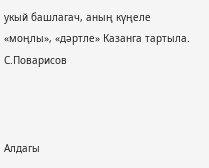укый башлагач, аның күңеле «моңлы», «дәртле» Казанга тартыла. С.Поварисов



Алдагы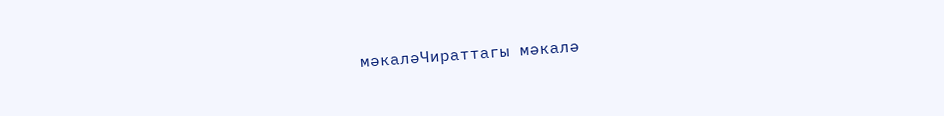мәкаләЧираттагы мәкалә